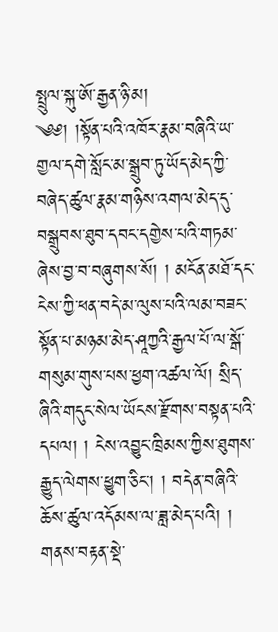སྤྲུལ་སྐུ་ཨོ་རྒྱན་ཉི་མ།
༄༅། །སྟོན་པའི་འཁོར་རྣམ་བཞིའི་ཡ་གྱལ་དགེ་སློང་མ་སྒྲུབ་ཏུ་ཡོད་མེད་ཀྱི་བཞེད་ཚུལ་རྣམ་གཉིས་འགལ་མེད་དུ་བསྒྲུབས་ཐུབ་དབང་དགྱེས་པའི་གཏམ་ཞེས་བྱ་བ་བཞུགས་སོ། ། མངོན་མཐོ་དང་ངེས་ཀྱི་ཕན་བདེ་མ་ལུས་པའི་ལམ་བཟང་སྟོན་པ་མཉམ་མེད་ཤཱཀྱའི་རྒྱལ་པོ་ལ་སྒོ་གསུམ་གུས་པས་ཕྱག་འཚལ་ལོ། སྲིད་ཞིའི་གདུང་སེལ་ཡོངས་རྫོགས་བསྟན་པའི་དཔལ། ། ངེས་འབྱུང་ཁྲིམས་ཀྱིས་ཐུགས་རྒྱུད་ལེགས་ཕྱུག་ཅིང་། ། བདེན་བཞིའི་ཆོས་ཚུལ་འདོམས་ལ་ཟླ་མེད་པའི། ། གནས་བརྟན་སྡེ་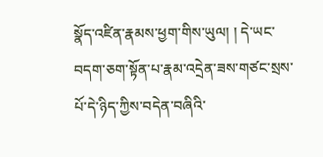སྣོད་འཛིན་རྣམས་ཕྱག་གིས་ཡུལ། ། དེ་ཡང་བདག་ཅག་སྟོན་པ་རྣམ་འདྲེན་ཟས་གཙང་སྲས་པོ་དེ་ཉིད་ཀྱིས་བདེན་བཞིའི་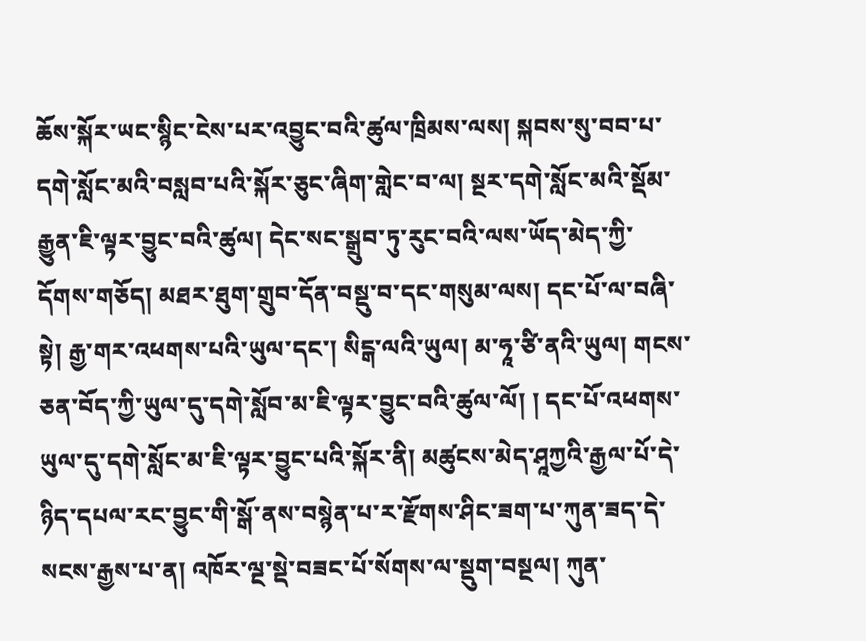ཆོས་སྐོར་ཡང་སྙིང་ངེས་པར་འབྱུང་བའི་ཚུལ་ཁྲིམས་ལས། སྐབས་སུ་བབ་པ་དགེ་སློང་མའི་བསླབ་པའི་སྐོར་ཅུང་ཞིག་གླེང་བ་ལ། སྔར་དགེ་སློང་མའི་སྡོམ་རྒྱུན་ཇི་ལྟར་བྱུང་བའི་ཚུལ། དེང་སང་སྒྲུབ་ཏུ་རུང་བའི་ལས་ཡོད་མེད་ཀྱི་དོགས་གཅོད། མཐར་ཐུག་གྲུབ་དོན་བསྡུ་བ་དང་གསུམ་ལས། དང་པོ་ལ་བཞི་སྟེ། རྒྱ་གར་འཕགས་པའི་ཡུལ་དང་། སིངྒ་ལའི་ཡུལ། མ་ཧཱ་ཙི་ནའི་ཡུལ། གངས་ཅན་བོད་ཀྱི་ཡུལ་དུ་དགེ་སློབ་མ་ཇི་ལྟར་བྱུང་བའི་ཚུལ་ལོ། ། དང་པོ་འཕགས་ཡུལ་དུ་དགེ་སློང་མ་ཇི་ལྟར་བྱུང་པའི་སྐོར་ནི། མཚུངས་མེད་ཤཱཀྱའི་རྒྱལ་པོ་དེ་ཉིད་དཔལ་རང་བྱུང་གི་སྒོ་ནས་བསྙེན་པ་ར་རྫོགས་ཤིང་ཟག་པ་ཀུན་ཟད་དེ་སངས་རྒྱས་པ་ན། འཁོར་ལྔ་སྡེ་བཟང་པོ་སོགས་ལ་སྡུག་བསྔལ། ཀུན་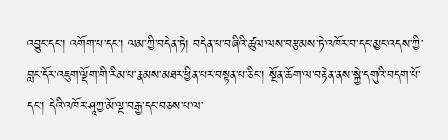འབྱུང་དང་། འགོག་པ་དང་། ལམ་ཀྱི་བདེན་ཏེ། བདེན་པ་བཞིའི་ཚུལ་ལས་བརྩམས་ཏེ་འཁོར་བ་དང་མྱང་འདས་ཀྱི་བླང་དོར་འཇུག་ལྡོག་གི་རིམ་པ་རྣམས་མཐར་ཕྱིན་པར་བསྟན་པ་ཅིང་། སྔོན་ཆོག་ལ་བརྟེན་ནས་སྐྱེ་དགུའི་བདག་པོ་དང་། དེའི་འཁོར་ཤཱཀྱ་མོ་ལྔ་བརྒྱ་དང་བཅས་པ་ལ་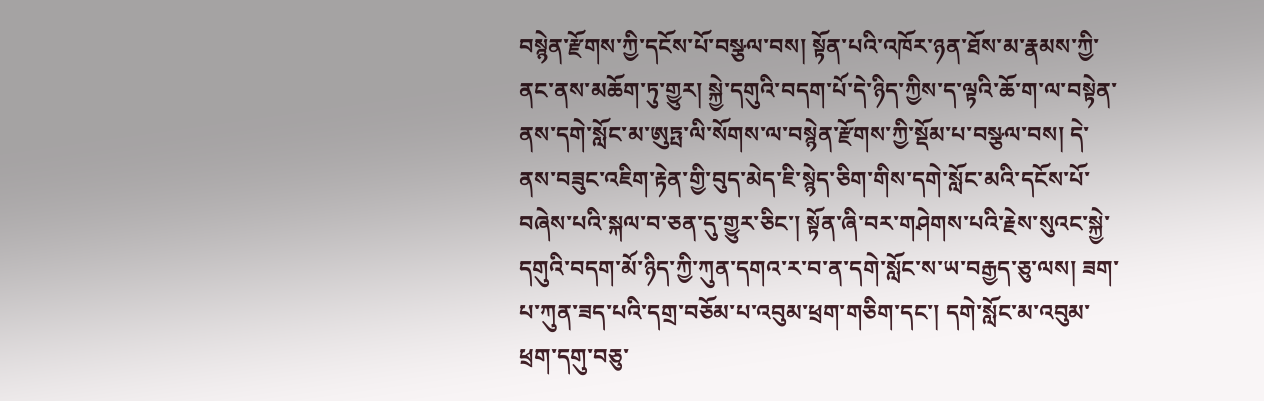བསྙེན་རྫོགས་ཀྱི་དངོས་པོ་བསྩལ་བས། སྟོན་པའི་འཁོར་ཉན་ཐོས་མ་རྣམས་ཀྱི་ནང་ནས་མཆོག་ཏུ་གྱུར། སྐྱེ་དགུའི་བདག་པོ་དེ་ཉིད་ཀྱིས་ད་ལྟའི་ཆོ་ག་ལ་བསྟེན་ནས་དགེ་སློང་མ་ཨུཏྤ་ལི་སོགས་ལ་བསྙེན་རྫོགས་ཀྱི་སྡོམ་པ་བསྩལ་བས། དེ་ནས་བཟུང་འཇིག་རྟེན་གྱི་བུད་མེད་ཇི་སྙེད་ཅིག་གིས་དགེ་སློང་མའི་དངོས་པོ་བཞེས་པའི་སྐལ་བ་ཅན་དུ་གྱུར་ཅིང་། སྟོན་ཞི་བར་གཤེགས་པའི་རྗེས་སུའང་སྐྱེ་དགུའི་བདག་མོ་ཉིད་ཀྱི་ཀུན་དགའ་ར་བ་ན་དགེ་སློང་ས་ཡ་བརྒྱད་ཅུ་ལས། ཟག་པ་ཀུན་ཟད་པའི་དགྲ་བཅོམ་པ་འབུམ་ཕྲག་གཅིག་དང་། དགེ་སློང་མ་འབུམ་ཕྲག་དགུ་བཅུ་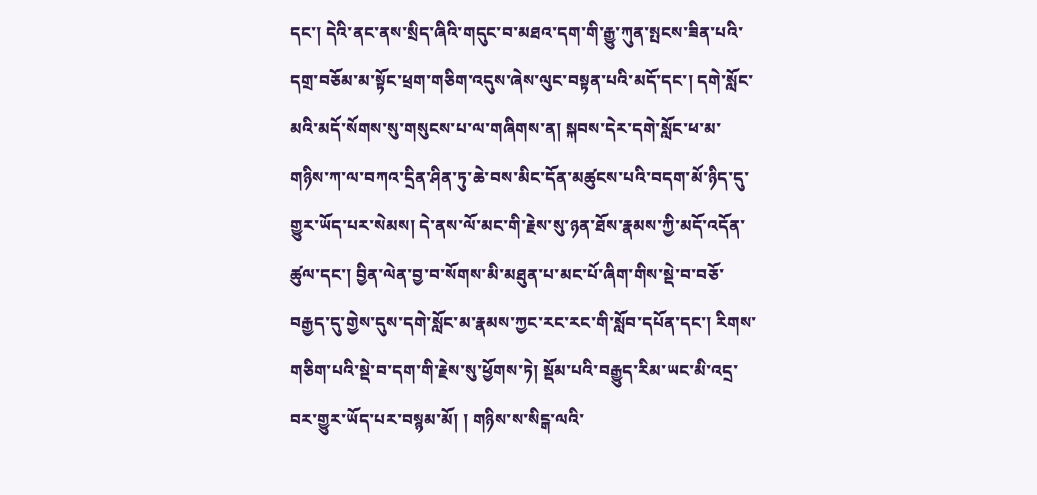དང་། དེའི་ནང་ནས་སྲིད་ཞིའི་གདུང་བ་མཐའ་དག་གི་རྒྱུ་ཀུན་སྤངས་ཟིན་པའི་དགྲ་བཅོམ་མ་སྟོང་ཕྲག་གཅིག་འདུས་ཞེས་ལུང་བསྟན་པའི་མདོ་དང་། དགེ་སློང་མའི་མདོ་སོགས་སུ་གསུངས་པ་ལ་གཞིགས་ན། སྐབས་དེར་དགེ་སློང་ཕ་མ་གཉིས་ཀ་ལ་བཀའ་དྲིན་ཤིན་ཏུ་ཆེ་བས་མིང་དོན་མཚུངས་པའི་བདག་མོ་ཉིད་དུ་གྱུར་ཡོད་པར་སེམས། དེ་ནས་ལོ་མང་གི་རྗེས་སུ་ཉན་ཐོས་རྣམས་ཀྱི་མདོ་འདོན་ཚུལ་དང་། བྱིན་ལེན་བྱ་བ་སོགས་མི་མཐུན་པ་མང་པོ་ཞིག་གིས་སྡེ་བ་བཅོ་བརྒྱད་དུ་གྱེས་དུས་དགེ་སློང་མ་རྣམས་ཀྱང་རང་རང་གི་སློབ་དཔོན་དང་། རིགས་གཅིག་པའི་སྡེ་བ་དག་གི་རྗེས་སུ་ཕྱོགས་ཏེ། སྡོམ་པའི་བརྒྱུད་རིམ་ཡང་མི་འདྲ་བར་གྱུར་ཡོད་པར་བསྙམ་མོ། ། གཉིས་ས་སིངྒ་ལའི་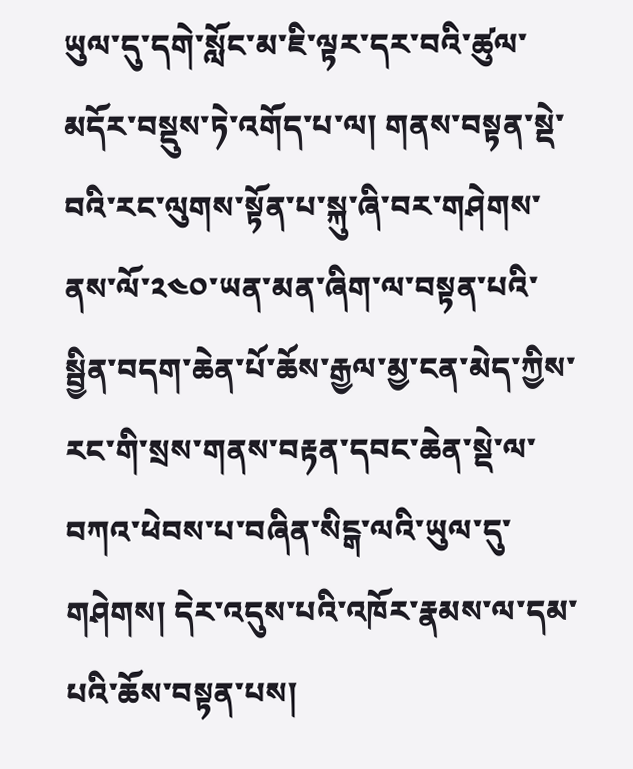ཡུལ་དུ་དགེ་སློང་མ་ཇི་ལྟར་དར་བའི་ཚུལ་མདོར་བསྡུས་ཏེ་འགོད་པ་ལ། གནས་བསྟན་སྡེ་བའི་རང་ལུགས་སྟོན་པ་སྐུ་ཞི་བར་གཤེགས་ནས་ལོ་༢༤༠་ཡན་མན་ཞིག་ལ་བསྟན་པའི་སྦྱིན་བདག་ཆེན་པོ་ཆོས་རྒྱལ་མྱ་ངན་མེད་ཀྱིས་རང་གི་སྲས་གནས་བརྟན་དབང་ཆེན་སྡེ་ལ་བཀའ་ཕེབས་པ་བཞིན་སིངྒ་ལའི་ཡུལ་དུ་གཤེགས། དེར་འདུས་པའི་འཁོར་རྣམས་ལ་དམ་པའི་ཆོས་བསྟན་པས།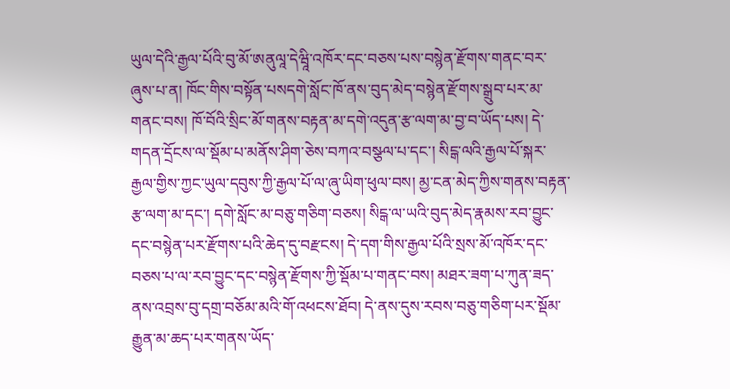ཡུལ་དེའི་རྒྱལ་པོའི་བུ་མོ་ཨནུལཱ་དེཝཱི་འཁོར་དང་བཅས་པས་བསྙེན་རྫོགས་གནང་བར་ཞུས་པ་ན། ཁོང་གིས་བསྟོན་པསདགེ་སློང་ཁོ་ནས་བུད་མེད་བསྙེན་རྫོགས་སྒྲུབ་པར་མ་གནང་བས། ཁོ་བོའི་སྲིང་མོ་གནས་བརྟན་མ་དགེ་འདུན་རྩ་ལག་མ་བྱ་བ་ཡོད་པས། དེ་གདན་དྲོངས་ལ་སྡོམ་པ་མནོས་ཤིག་ཅེས་བཀའ་བསྩལ་པ་དང་། སིངྒ་ལའི་རྒྱལ་པོ་སྐར་རྒྱལ་གྱིས་ཀྱང་ཡུལ་དབུས་ཀྱི་རྒྱལ་པོ་ལ་ཞུ་ཡིག་ཕུལ་བས། མྱ་ངན་མེད་ཀྱིས་གནས་བརྟན་རྩ་ལག་མ་དང་། དགེ་སློང་མ་བཅུ་གཅིག་བཅས། སིངྒ་ལ་ཡའི་བུད་མེད་རྣམས་རབ་བྱུང་དང་བསྙེན་པར་རྫོགས་པའི་ཆེད་དུ་བརྫངས། དེ་དག་གིས་རྒྱལ་པོའི་སྲས་མོ་འཁོར་དང་བཅས་པ་ལ་རབ་བྱུང་དང་བསྙེན་རྫོགས་ཀྱི་སྡོམ་པ་གནང་བས། མཐར་ཟག་པ་ཀུན་ཟད་ནས་འབྲས་བུ་དགྲ་བཅོམ་མའི་གོ་འཕངས་ཐོབ། དེ་ནས་དུས་རབས་བཅུ་གཅིག་པར་སྡོམ་རྒྱུན་མ་ཆད་པར་གནས་ཡོད་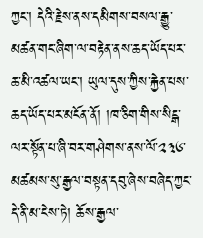ཀྱང་། དེའི་རྗེས་ནས་དམིགས་བསལ་རྒྱུ་མཚན་གང་ཞིག་ལ་བརྟེན་ནས་ཆད་ཡོད་པར་ཆ་མི་འཚལ་ཡང་། ཡུལ་དུས་ཀྱིས་རྐྱེན་པས་ཆད་ཡོད་པར་མངོན་ནོ། །ཁ་ཅིག་གིས་སིངྒ་ལར་སྟོན་པ་ཞི་བར་གཤེགས་ནས་ལོ་༢༣༦་མཚམས་སུ་རྒྱལ་བསྟན་དབུ་ཞེས་བཞེད་ཀྱང་དེ་ནི་མ་ངེས་ཏེ། ཆོས་རྒྱལ་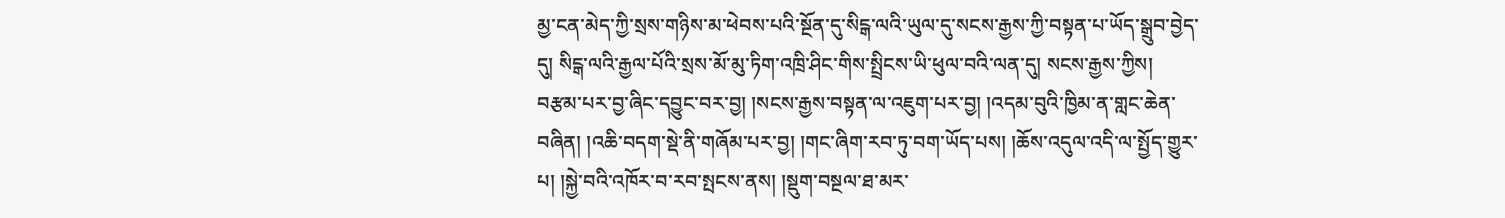མྱ་ངན་མེད་ཀྱི་སྲས་གཉིས་མ་ཕེབས་པའི་སྔོན་དུ་སིངྒ་ལའི་ཡུལ་དུ་སངས་རྒྱས་ཀྱི་བསྟན་པ་ཡོད་སྒྲུབ་བྱེད་དུ། སིངྒ་ལའི་རྒྱལ་པོའི་སྲས་མོ་མུ་ཏིག་འཁྲི་ཤིང་གིས་སྤྲིངས་ཡི་ཕུལ་བའི་ལན་དུ། སངས་རྒྱས་ཀྱིས། བརྩམ་པར་བྱ་ཞིང་དབྱུང་བར་བྱ། །སངས་རྒྱས་བསྟན་ལ་འཇུག་པར་བྱ། །འདམ་བུའི་ཁྱིམ་ན་གླང་ཆེན་བཞིན། །འཆི་བདག་སྡེ་ནི་གཞོམ་པར་བྱ། །གང་ཞིག་རབ་ཏུ་བག་ཡོད་པས། །ཆོས་འདུལ་འདི་ལ་སྤྱོད་གྱུར་པ། །སྐྱེ་བའི་འཁོར་བ་རབ་སྤངས་ནས། །སྡུག་བསྔལ་ཐ་མར་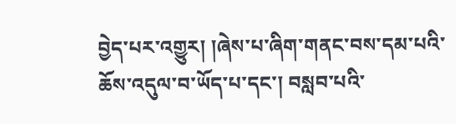བྱེད་པར་འགྱུར། །ཞེས་པ་ཞིག་གནང་བས་དམ་པའི་ཆོས་འདུལ་བ་ཡོད་པ་དང་། བསླབ་པའི་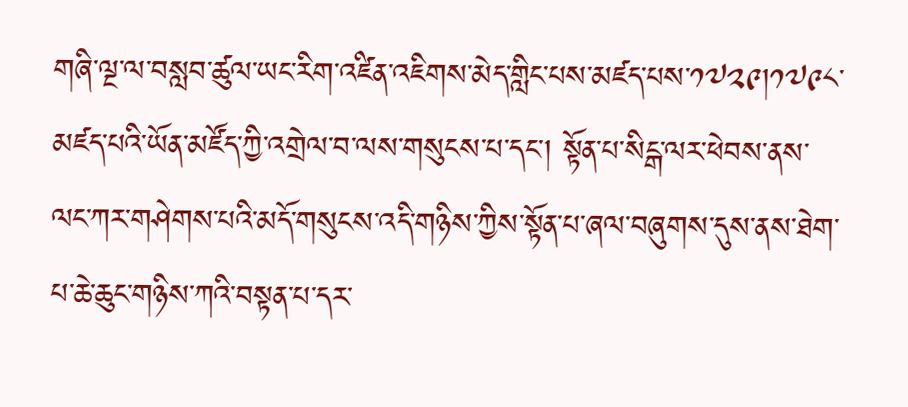གཞི་ལྔ་ལ་བསླབ་ཚུལ་ཡང་རིག་འཛིན་འཇིགས་མེད་གླིང་པས་མཛད་པས་༡༧༢༩།༡༧༩༨་མཛད་པའི་ཡོན་མཛོད་ཀྱི་འགྲེལ་བ་ལས་གསུངས་པ་དང་། སྟོན་པ་སིངྒ་ལར་ཕེབས་ནས་ལང་ཀར་གཤེགས་པའི་མདོ་གསུངས་འདི་གཉིས་ཀྱིས་སྟོན་པ་ཞལ་བཞུགས་དུས་ནས་ཐེག་པ་ཆེ་ཆུང་གཉིས་ཀའི་བསྟན་པ་དར་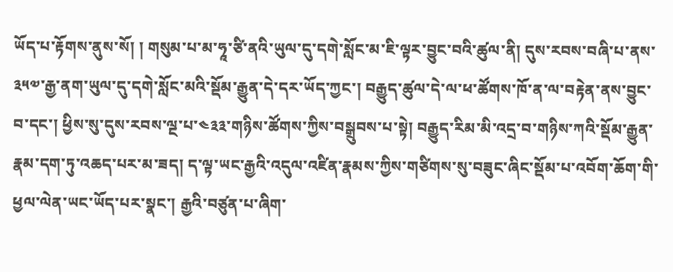ཡོད་པ་རྟོགས་ནུས་སོ། ། གསུམ་པ་མ་ཧཱ་ཙི་ནའི་ཡུལ་དུ་དགེ་སློང་མ་ཇི་ལྟར་བྱུང་བའི་ཚུལ་ནི། དུས་རབས་བཞི་པ་ནས་༣༥༧་རྒྱ་ནག་ཡུལ་དུ་དགེ་སློང་མའི་སྡོམ་རྒྱུན་དེ་དར་ཡོད་ཀྱང་། བརྒྱུད་ཚུལ་དེ་ལ་ཕ་ཚོགས་ཁོ་ན་ལ་བརྟེན་ནས་བྱུང་བ་དང་། ཕྱིས་སུ་དུས་རབས་ལྔ་པ་༤༣༣་གཉིས་ཚོགས་ཀྱིས་བསྒྲུབས་པ་སྟེ། བརྒྱུད་རིམ་མི་འདྲ་བ་གཉིས་ཀའི་སྡོམ་རྒྱུན་རྣམ་དག་ཏུ་འཆད་པར་མ་ཟད། ད་ལྟ་ཡང་རྒྱའི་འདུལ་འཛིན་རྣམས་ཀྱིས་གཙིགས་སུ་བཟུང་ཞིང་སྡོམ་པ་འབོག་ཆོག་གི་ཕྱལ་ལེན་ཡང་ཡོད་པར་སྣང་། རྒྱའི་བཙུན་པ་ཞིག་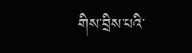གིས་བྲིས་པའི་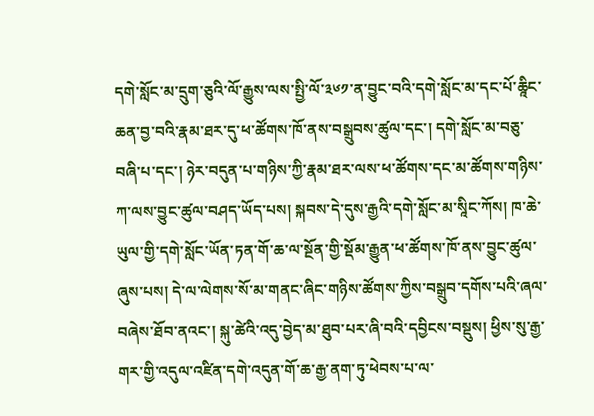དགེ་སློང་མ་དྲུག་ཅུའི་ལོ་རྒྱུས་ལས་སྤྱི་ལོ་༣༦༡་ན་བྱུང་བའི་དགེ་སློང་མ་དང་པོ་ཆཱིང་ཆན་བྱ་བའི་རྣམ་ཐར་དུ་ཕ་ཚོགས་ཁོ་ནས་བསྒྲུབས་ཚུལ་དང་། དགེ་སློང་མ་བཅུ་བཞི་པ་དང་། ཉེར་བདུན་པ་གཉིས་ཀྱི་རྣམ་ཐར་ལས་ཕ་ཚོགས་དང་མ་ཚོགས་གཉིས་ཀ་ལས་བྱུང་ཚུལ་བཤད་ཡོད་པས། སྐབས་དེ་དུས་རྒྱའི་དགེ་སློང་མ་སཱིང་ཀོས། ཁ་ཆེ་ཡུལ་གྱི་དགེ་སློང་ཡོན་ཏན་གོ་ཆ་ལ་སྔོན་གྱི་སྡོམ་རྒྱུན་ཕ་ཚོགས་ཁོ་ནས་བྱུང་ཚུལ་ཞུས་པས། དེ་ལ་ལེགས་སོ་མ་གནང་ཞིང་གཉིས་ཚོགས་ཀྱིས་བསྒྲུབ་དགོས་པའི་ཞལ་བཞེས་ཐོབ་ནའང་། སྐུ་ཚེའི་འདུ་བྱེད་མ་ཐུབ་པར་ཞི་བའི་དབྱིངས་བསྡུས། ཕྱིས་སུ་རྒྱ་གར་གྱི་འདུལ་འཛིན་དགེ་འདུན་གོ་ཆ་རྒྱ་ནག་ཏུ་ཕེབས་པ་ལ་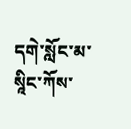དགེ་སློང་མ་སཱིང་ཀོས་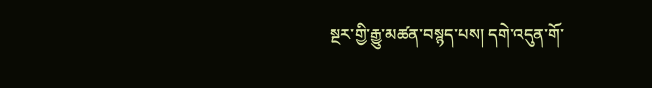སྔར་གྱི་རྒྱུ་མཚན་བསྙད་པས། དགེ་འདུན་གོ་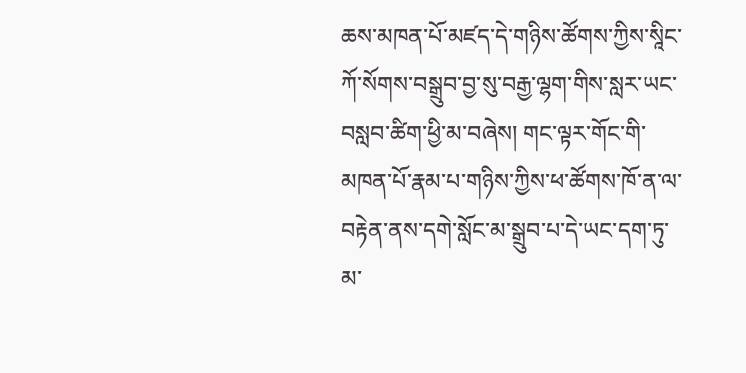ཆས་མཁན་པོ་མཛད་དེ་གཉིས་ཚོགས་ཀྱིས་སཱིང་ཀོ་སོགས་བསྒྲུབ་བྱ་སུ་བརྒྱ་ལྷག་གིས་སླར་ཡང་བསླབ་ཚིག་ཕྱི་མ་བཞེས། གང་ལྟར་གོང་གི་མཁན་པོ་རྣམ་པ་གཉིས་ཀྱིས་ཕ་ཚོགས་ཁོ་ན་ལ་བརྟེན་ནས་དགེ་སློང་མ་སྒྲུབ་པ་དེ་ཡང་དག་ཏུ་མ་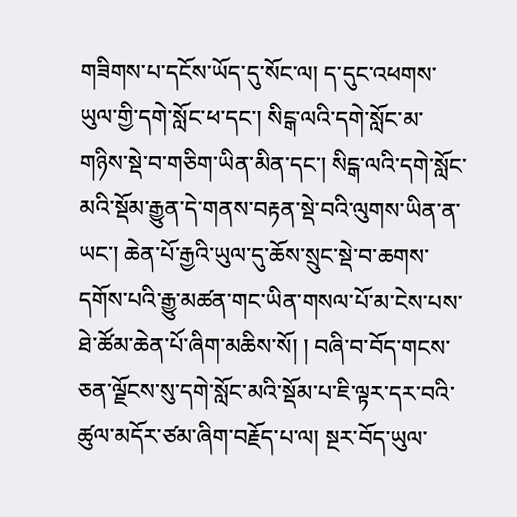གཟིགས་པ་དངོས་ཡོད་དུ་སོང་ལ། ད་དུང་འཕགས་ཡུལ་གྱི་དགེ་སློང་ཕ་དང་། སིངྒ་ལའི་དགེ་སློང་མ་གཉིས་སྡེ་བ་གཅིག་ཡིན་མིན་དང་། སིངྒ་ལའི་དགེ་སློང་མའི་སྡོམ་རྒྱུན་དེ་གནས་བརྟན་སྡེ་བའི་ལུགས་ཡིན་ན་ཡང་། ཆེན་པོ་རྒྱའི་ཡུལ་དུ་ཆོས་སྲུང་སྡེ་བ་ཆགས་དགོས་པའི་རྒྱུ་མཚན་གང་ཡིན་གསལ་པོ་མ་ངེས་པས་ཐེ་ཚོམ་ཆེན་པོ་ཞིག་མཆིས་སོ། ། བཞི་བ་བོད་གངས་ཅན་ལྗོངས་སུ་དགེ་སློང་མའི་སྡོམ་པ་ཇི་ལྟར་དར་བའི་ཚུལ་མདོར་ཙམ་ཞིག་བརྗོད་པ་ལ། སྔར་བོད་ཡུལ་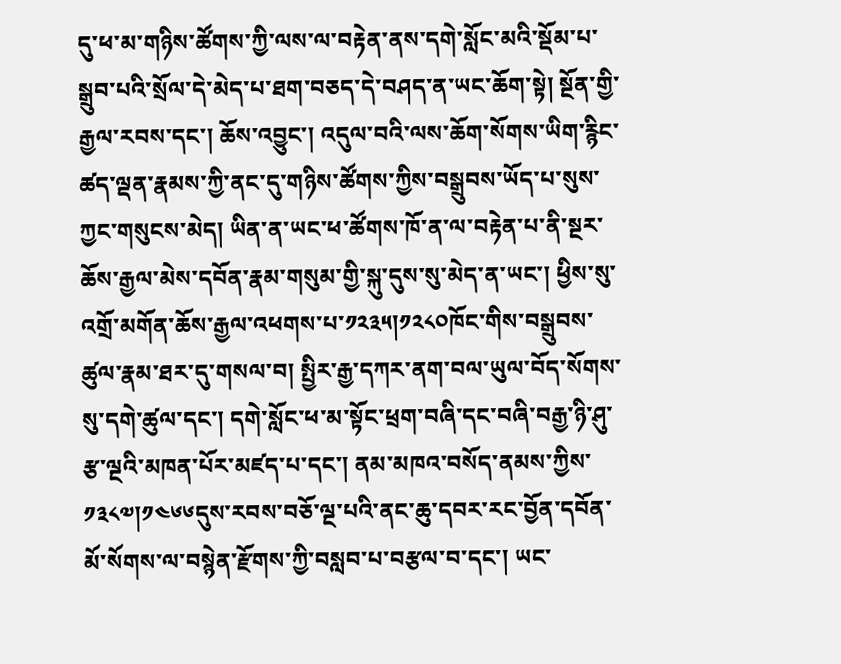དུ་ཕ་མ་གཉིས་ཚོགས་ཀྱི་ལས་ལ་བརྟེན་ནས་དགེ་སློང་མའི་སྡོམ་པ་སྒྲུབ་པའི་སྲོལ་དེ་མེད་པ་ཐག་བཅད་དེ་བཤད་ན་ཡང་ཆོག་སྟེ། སྔོན་གྱི་རྒྱལ་རབས་དང་། ཆོས་འབྱུང་། འདུལ་བའི་ལས་ཆོག་སོགས་ཡིག་རྙིང་ཚད་ལྡན་རྣམས་ཀྱི་ནང་དུ་གཉིས་ཚོགས་ཀྱིས་བསྒྲུབས་ཡོད་པ་སུས་ཀྱང་གསུངས་མེད། ཡིན་ན་ཡང་ཕ་ཚོགས་ཁོ་ན་ལ་བརྟེན་པ་ནི་སྔར་ཆོས་རྒྱལ་མེས་དབོན་རྣམ་གསུམ་གྱི་སྐུ་དུས་སུ་མེད་ན་ཡང་། ཕྱིས་སུ་འགྲོ་མགོན་ཆོས་རྒྱལ་འཕགས་པ་༡༢༣༥།༡༢༨༠ཁོང་གིས་བསྒྲུབས་ཚུལ་རྣམ་ཐར་དུ་གསལ་བ། སྤྱིར་རྒྱ་དཀར་ནག་བལ་ཡུལ་བོད་སོགས་སུ་དགེ་ཚུལ་དང་། དགེ་སློང་ཕ་མ་སྟོང་ཕྲག་བཞི་དང་བཞི་བརྒྱ་ཉི་ཤུ་རྩ་ལྔའི་མཁན་པོར་མཛད་པ་དང་། ནམ་མཁའ་བསོད་ནམས་ཀྱིས་༡༣༨༧།༡༤༦༦དུས་རབས་བཅོ་ལྔ་པའི་ནང་ཆུ་དབར་རང་བྱོན་དབོན་མོ་སོགས་ལ་བསྙེན་རྫོགས་ཀྱི་བསླབ་པ་བརྩལ་བ་དང་། ཡང་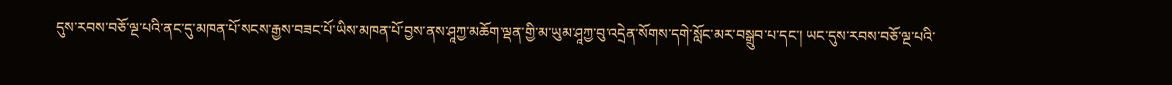དུས་རབས་བཅོ་ལྔ་པའི་ནང་དུ་མཁན་པོ་སངས་རྒྱས་བཟང་པོ་ཡིས་མཁན་པོ་བྱས་ནས་ཤཱཀྱ་མཆོག་ལྡན་གྱི་མ་ཡུམ་ཤཱཀྱ་བུ་འདྲེན་སོགས་དགེ་སློང་མར་བསྒྲུབ་པ་དང་། ཡང་དུས་རབས་བཅོ་ལྔ་པའི་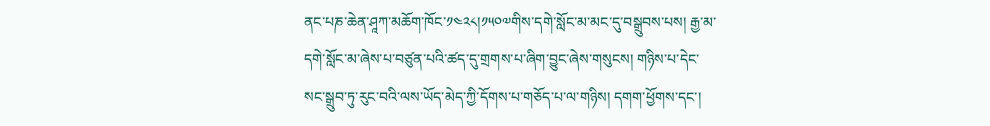ནང་པཎ་ཆེན་ཤཱཀ་མཆོག་ཁོང་༡༤༢༨།༡༥༠༧གིས་དགེ་སློང་མ་མང་དུ་བསྒྲུབས་པས། རྒྱ་མ་དགེ་སློང་མ་ཞེས་པ་བཙུན་པའི་ཚད་དུ་གྲགས་པ་ཞིག་བྱུང་ཞེས་གསུངས། གཉིས་པ་དེང་སང་སྒྲུབ་ཏུ་རུང་བའི་ལས་ཡོད་མེད་ཀྱི་དོགས་པ་གཅོད་པ་ལ་གཉིས། དགག་ཕྱོགས་དང་།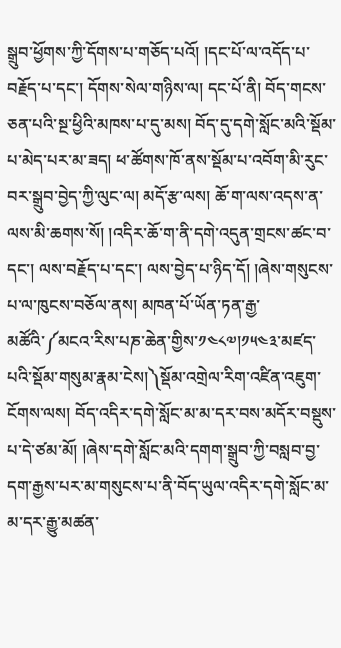སྒྲུབ་ཕྱོགས་ཀྱི་དོགས་པ་གཅོད་པའོ། །དང་པོ་ལ་འདོད་པ་བརྗོད་པ་དང་། དོགས་སེལ་གཉིས་ལ། དང་པོ་ནི། བོད་གངས་ཅན་པའི་སྔ་ཕྱིའི་མཁས་པ་དུ་མས། བོད་དུ་དགེ་སློང་མའི་སྡོམ་པ་མེད་པར་མ་ཟད། ཕ་ཚོགས་ཁོ་ནས་སྡོམ་པ་འབོག་མི་རུང་བར་སྒྲུབ་བྱེད་ཀྱི་ལུང་ལ། མདོ་རྩ་ལས། ཆོ་ག་ལས་འདས་ན་ལས་མི་ཆགས་སོ། །འདིར་ཆོ་ག་ནི་དགེ་འདུན་གྲངས་ཚང་བ་དང་། ལས་བརྗོད་པ་དང་། ལས་བྱེད་པ་ཉིད་དོ། །ཞེས་གསུངས་པ་ལ་ཁུངས་བཅོལ་ནས། མཁན་པོ་ཡོན་ཏན་རྒྱ་མཚོའི་༼མངའ་རིས་པཎ་ཆེན་གྱིས་༡༤༨༧།༡༥༤༣་མཛད་པའི་སྡོམ་གསུམ་རྣམ་ངེས།༽སྡོམ་འགྲེལ་རིག་འཛིན་འཇུག་ངོགས་ལས། བོད་འདིར་དགེ་སློང་མ་མ་དར་བས་མདོར་བསྡུས་པ་དེ་ཙམ་མོ། །ཞེས་དགེ་སློང་མའི་དགག་སྒྲུབ་ཀྱི་བསླབ་བྱ་དག་རྒྱས་པར་མ་གསུངས་པ་ནི་བོད་ཡུལ་འདིར་དགེ་སློང་མ་མ་དར་རྒྱུ་མཚན་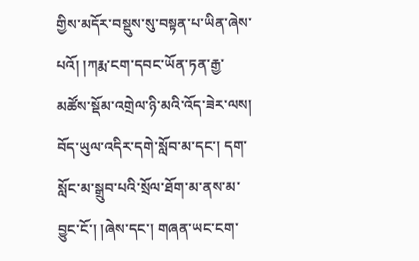གྱིས་མདོར་བསྡུས་སུ་བསྟན་པ་ཡིན་ཞེས་པའོ། །ཀརྨ་ངག་དབང་ཡོན་ཏན་རྒྱ་མཚོས་སྡོམ་འགྲེལ་ཉི་མའི་འོད་ཟེར་ལས། བོད་ཡུལ་འདིར་དགེ་སློབ་མ་དང་། དག་སློང་མ་སྒྲུབ་པའི་སྲོལ་ཐོག་མ་ནས་མ་བྱུང་ངོ་། །ཞེས་དང་། གཞན་ཡང་ངག་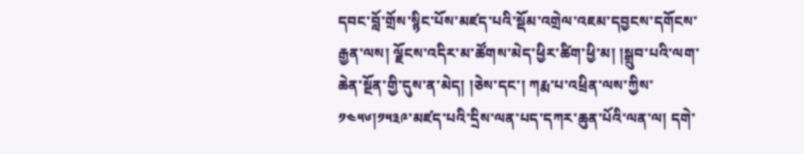དབང་བློ་གྲོས་སྙིང་པོས་མཛད་པའི་སྡོམ་འགྲེལ་འཇམ་དབྱངས་དགོངས་རྒྱན་ལས། ལྗོངས་འདིར་མ་ཚོགས་མེད་ཕྱིར་ཚིག་ཕྱི་མ། །སྒྲུབ་པའི་ལག་ཆེན་སྔོན་གྱི་དུས་ན་མེད། །ཅེས་དང་། ཀརྨ་པ་འཕྲིན་ལས་ཀྱིས་༡༤༥༦།༡༥༣༩་མཛད་པའི་དྲིས་ལན་པད་དཀར་ཆུན་པོའི་ལན་ལ། དགེ་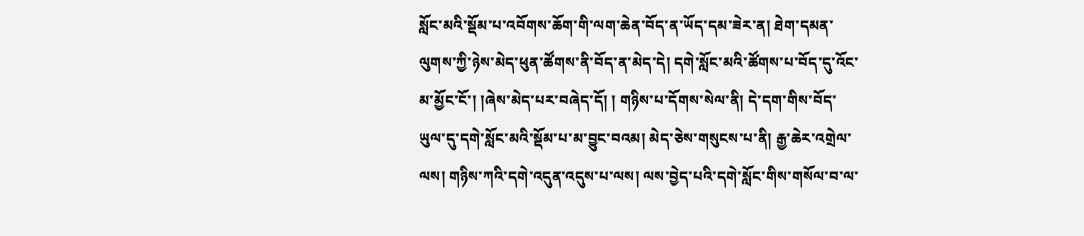སློང་མའི་སྡོམ་པ་འབོགས་ཆོག་གི་ལག་ཆེན་བོད་ན་ཡོད་དམ་ཟེར་ན། ཐེག་དམན་ལུགས་ཀྱི་ཉེས་མེད་ཕུན་ཚོགས་ནི་བོད་ན་མེད་དེ། དགེ་སློང་མའི་ཚོགས་པ་བོད་དུ་འོང་མ་མྱོང་ངོ་། །ཞེས་མེད་པར་བཞེད་དོ། ། གཉིས་པ་དོགས་སེལ་ནི། དེ་དག་གིས་བོད་ཡུལ་དུ་དགེ་སློང་མའི་སྡོམ་པ་མ་བྱུང་བའམ། མེད་ཅེས་གསུངས་པ་ནི། རྒྱ་ཆེར་འགྲེལ་ལས། གཉིས་ཀའི་དགེ་འདུན་འདུས་པ་ལས། ལས་བྱེད་པའི་དགེ་སློང་གིས་གསོལ་བ་ལ་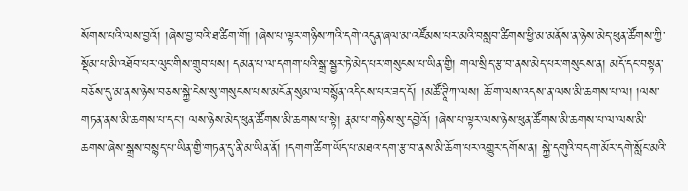སོགས་པའི་ལས་བྱའོ། །ཞེས་བྱ་བའི་ཐ་ཚིག་གོ། །ཞེས་པ་ལྟར་གཉིས་ཀའི་དགེ་འདུན་ཞལ་མ་འཛོམས་པར་མའི་བསླབ་ཚིགས་ཕྱི་མ་མནོས་ན་ཉེས་མེད་ཕུན་ཚོགས་ཀྱི་སྡོམ་པ་མི་འཐོབ་པར་ལུང་གིས་གྲུབ་པས། དམན་པ་ལ་དགག་པའི་སྒྲ་སྦྱར་ཏེ་མེད་པར་གསུངས་པ་ཡིན་གྱི། གལ་སྲིད་རྩ་བ་ནས་མེད་པར་གསུངས་ན། མདོ་དང་བསྟན་བཅོས་དུ་མ་ནས་ཉེས་བཅས་སྐྱེ་ངེས་སུ་གསུངས་པས་མངོན་སུམ་ལ་བསྙོན་འདིངས་པར་ཟད་དོ། །མཚོ་ཊཱིཀ་ལས། ཆོ་ག་ལས་འདས་ན་ལས་མི་ཆགས་པ་ལ། །ལས་གཏན་ནས་མི་ཆགས་པ་དང་། ལས་ཉེས་མེད་ཕུན་ཚོགས་མི་ཆགས་པ་སྟེ། རྣམ་པ་གཉིས་སུ་དབྱེའོ། །ཞེས་པ་ལྟར་ལས་ཉེས་ཕུན་ཚོགས་མི་ཆགས་པ་ལ་ལས་མི་ཆགས་ཞེས་སྒྲས་བསྙད་པ་ཡིན་གྱི་གཏན་དུ་ནི་མ་ཡིན་ནོ། །དགག་ཚིག་ཡོད་པ་མཐའ་དག་རྩ་བ་ནས་མི་ཆོག་པར་འགྱུར་དགོས་ན། སྐྱེ་དགུའི་བདག་མོར་དགེ་སློང་མའི་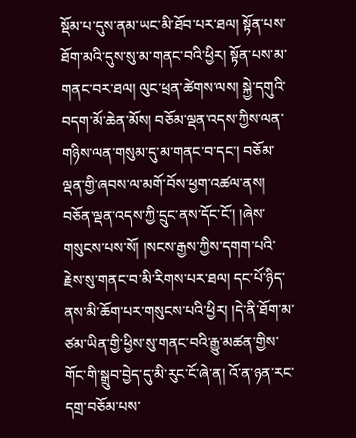སྡོམ་པ་དུས་ནམ་ཡང་མི་ཐོབ་པར་ཐལ། སྟོན་པས་ཐོག་མའི་དུས་སུ་མ་གནང་བའི་ཕྱིར། སྟོན་པས་མ་གནང་བར་ཐལ། ལུང་ཕྲན་ཚེགས་ལས། སྐྱེ་དགུའི་བདག་མོ་ཆེན་མོས། བཅོམ་ལྡན་འདས་ཀྱིས་ལན་གཉིས་ལན་གསུམ་དུ་མ་གནང་བ་དང་། བཅོམ་ལྡན་གྱི་ཞབས་ལ་མགོ་བོས་ཕྱག་འཚལ་ནས། བཅོན་ལྡན་འདས་ཀྱི་དྲུང་ནས་དོང་ངོ་། །ཞེས་གསུངས་པས་སོ། །སངས་རྒྱས་ཀྱིས་དགག་པའི་རྗེས་སུ་གནང་བ་མི་རིགས་པར་ཐལ། དང་པོ་ཉིད་ནས་མི་ཆོག་པར་གསུངས་པའི་ཕྱིར། །དེ་ནི་ཐོག་མ་ཙམ་ཡིན་གྱི་ཕྱིས་སུ་གནང་བའི་རྒྱུ་མཚན་གྱིས་གོང་གི་སྒྲུབ་བྱེད་དུ་མི་རུང་ངོ་ཞེ་ན། འོ་ན་ཉན་རང་དགྲ་བཅོམ་པས་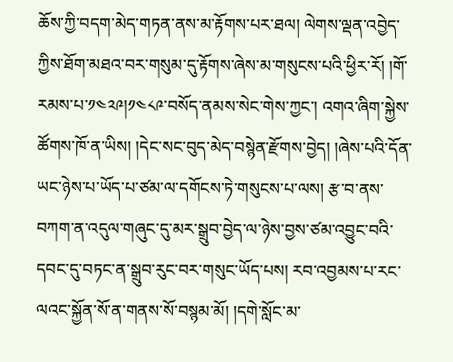ཆོས་ཀྱི་བདག་མེད་གཏན་ནས་མ་རྟོགས་པར་ཐལ། ལེགས་ལྡན་འབྱེད་ཀྱིས་ཐོག་མཐའ་བར་གསུམ་དུ་རྟོགས་ཞེས་མ་གསུངས་པའི་ཕྱིར་རོ། །གོ་རམས་པ་༡༤༢༩།༡༤༨༩་བསོད་ནམས་སེང་གེས་ཀྱང་། འགའ་ཞིག་སྐྱེས་ཚོགས་ཁོ་ན་ཡིས། །དེང་སང་བུད་མེད་བསྙེན་རྫོགས་བྱེད། །ཞེས་པའི་དོན་ཡང་ཉེས་པ་ཡོད་པ་ཙམ་ལ་དགོངས་ཏེ་གསུངས་པ་ལས། རྩ་བ་ནས་བཀག་ན་འདུལ་གཞུང་དུ་མར་སྒྲུབ་བྱེད་ལ་ཉེས་བྱས་ཙམ་འབྱུང་བའི་དབང་དུ་བཏང་ན་སྒྲུབ་རུང་བར་གསུང་ཡོད་པས། རབ་འབྱམས་པ་རང་ལའང་སྐྱོན་སོ་ན་གནས་སོ་བསྙམ་མོ། །དགེ་སློང་མ་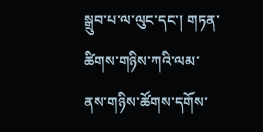སྒྲུབ་པ་ལ་ལུང་དང་། གཏན་ཚིགས་གཉིས་ཀའི་ལམ་ནས་གཉིས་ཚོགས་དགོས་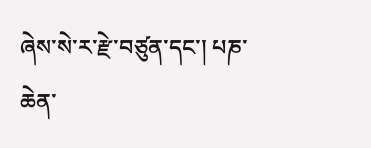ཞེས་སེ་ར་རྫེ་བཙུན་དང་། པཎ་ཆེན་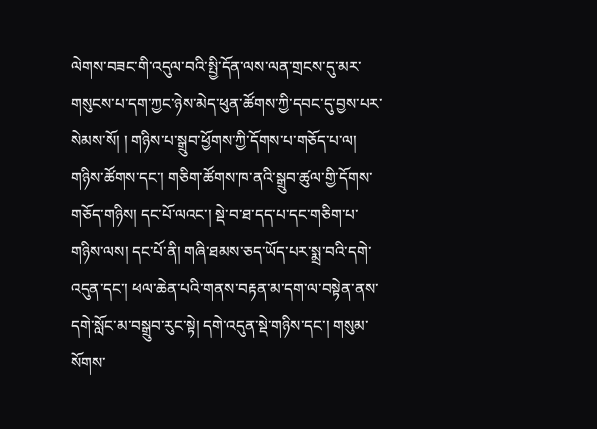ལེགས་བཟང་གི་འདུལ་བའི་སྤྱི་དོན་ལས་ལན་གྲངས་དུ་མར་གསུངས་པ་དག་ཀྱང་ཉེས་མེད་ཕུན་ཚོགས་ཀྱི་དབང་དུ་བྱས་པར་སེམས་སོ། ། གཉིས་པ་སྒྲུབ་ཕྱོགས་ཀྱི་དོགས་པ་གཅོད་པ་ལ། གཉིས་ཚོགས་དང་། གཅིག་ཚོགས་ཁ་ནའི་སྒྲུབ་ཚུལ་གྱི་དོགས་གཅོད་གཉིས། དང་པོ་ལའང་། སྡེ་བ་ཐ་དད་པ་དང་གཅིག་པ་གཉིས་ལས། དང་པོ་ནི། གཞི་ཐམས་ཅད་ཡོད་པར་སྨྲ་བའི་དགེ་འདུན་དང་། ཕལ་ཆེན་པའི་གནས་བརྟན་མ་དག་ལ་བསྟེན་ནས་དགེ་སློང་མ་བསྒྲུབ་རུང་སྟེ། དགེ་འདུན་སྡེ་གཉིས་དང་། གསུམ་སོགས་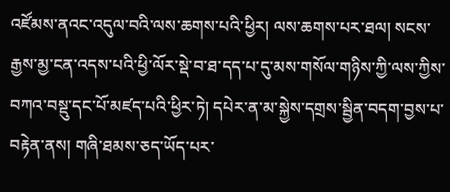འཛོམས་ནའང་འདུལ་བའི་ལས་ཆགས་པའི་ཕྱིར། ལས་ཆགས་པར་ཐལ། སངས་རྒྱས་མྱ་ངན་འདས་པའི་ཕྱི་ལོར་སྡེ་བ་ཐ་དད་པ་དུ་མས་གསོལ་གཉིས་ཀྱི་ལས་ཀྱིས་བཀའ་བསྡུ་དང་པོ་མཛད་པའི་ཕྱིར་ཏེ། དཔེར་ན་མ་སྐྱེས་དགྲས་སྦྱིན་བདག་བྱས་པ་བརྟེན་ནས། གཞི་ཐམས་ཅད་ཡོད་པར་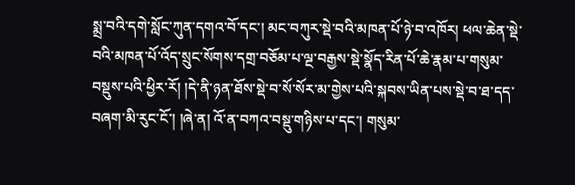སྨྲ་བའི་དགེ་སློང་ཀུན་དགའ་བོ་དང་། མང་བཀུར་སྡེ་བའི་མཁན་པོ་ཉེ་བ་འཁོར། ཕལ་ཆེན་སྡེ་བའི་མཁན་པོ་འོད་སྲུང་སོགས་དགྲ་བཅོམ་པ་ལྔ་བརྒྱས་སྡེ་སྣོད་རིན་པོ་ཆེ་རྣམ་པ་གསུམ་བསྡུས་པའི་ཕྱིར་རོ། །དེ་ནི་ཉན་ཐོས་སྡེ་བ་སོ་སོར་མ་གྱེས་པའི་སྐབས་ཡིན་པས་སྡེ་བ་ཐ་དད་བཞག་མི་རུང་ངོ་། །ཞེ་ན། འོ་ན་བཀའ་བསྡུ་གཉིས་པ་དང་། གསུམ་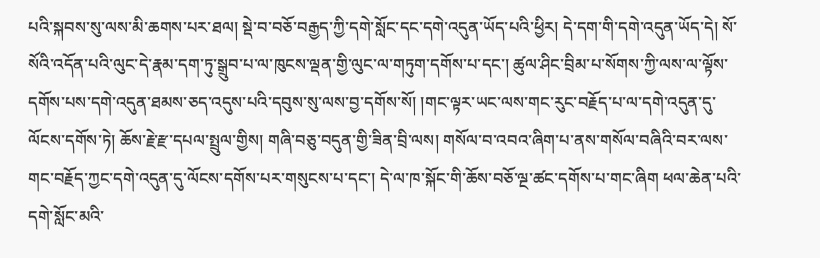པའི་སྐབས་སུ་ལས་མི་ཆགས་པར་ཐལ། སྡེ་བ་བཅོ་བརྒྱད་ཀྱི་དགེ་སློང་དང་དགེ་འདུན་ཡོད་པའི་ཕྱིར། དེ་དག་གི་དགེ་འདུན་ཡོད་དེ། སོ་སོའི་འདོན་པའི་ལུང་དེ་རྣམ་དག་ཏུ་སྒྲུབ་པ་ལ་ཁུངས་ལྡན་གྱི་ལུང་ལ་གཏུག་དགོས་པ་དང་། ཚུལ་ཤིང་བྲིམ་པ་སོགས་ཀྱི་ལས་ལ་ལྟོས་དགོས་པས་དགེ་འདུན་ཐམས་ཅད་འདུས་པའི་དབུས་སུ་ལས་བྱ་དགོས་སོ། །གང་ལྟར་ཡང་ལས་གང་རུང་བརྗོད་པ་ལ་དགེ་འདུན་དུ་ལོངས་དགོས་ཏེ། ཆོས་རྗེ་རྫ་དཔལ་སྤྲུལ་གྱིས། གཞི་བཅུ་བདུན་གྱི་ཟིན་བྲི་ལས། གསོལ་བ་འབའ་ཞིག་པ་ནས་གསོལ་བཞིའི་བར་ལས་གང་བརྗོད་ཀྱང་དགེ་འདུན་དུ་ལོངས་དགོས་པར་གསུངས་པ་དང་། དེ་ལ་ཁ་སྐོང་གི་ཆོས་བཅོ་ལྔ་ཚང་དགོས་པ་གང་ཞིག ཕལ་ཆེན་པའི་དགེ་སློང་མའི་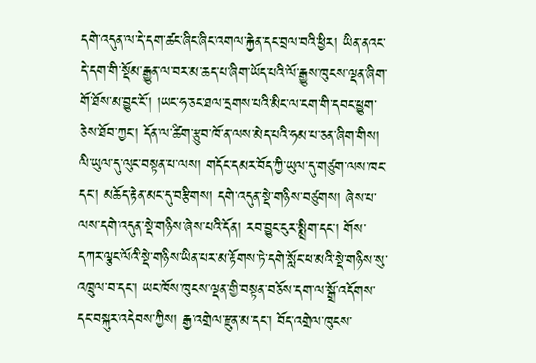དགེ་འདུན་ལ་དེ་དག་ཚང་ཞིང་ཞིང་འགལ་རྐྱེན་དང་བྲལ་བའི་ཕྱིར། ཡིན་ནའང་དེ་དག་གི་སྡོམ་རྒྱུན་ལ་བར་མ་ཆད་པ་ཞིག་ཡོད་པའི་ལོ་རྒྱུས་ཁུངས་ལྡན་ཞིག་གོ་ཐོས་མ་བྱུང་ངོ་། །ཡང་ཧ་ཅང་ཐལ་དྲགས་པའི་མིང་ལ་ངག་གི་དབང་ཕྱུག་ཅེས་ཐོབ་ཀྱང་། དོན་ལ་ཚིག་རྩུབ་ཁོ་ན་ལས་མེད་པའི་ཧམ་པ་ཅན་ཞིག་གིས། ལི་ཡུལ་དུ་ལུང་བསྟན་པ་ལས། གདོང་དམར་བོད་ཀྱི་ཡུལ་དུ་གཙུག་ལས་ཁང་དང་། མཆོད་རྟེན་མང་དུ་བརྩིགས། དགེ་འདུན་སྡེ་གཉིས་བཙུགས། ཞེས་པ་ལས་དགེ་འདུན་སྡེ་གཉིས་ཞེས་པའི་དོན། རབ་བྱུང་ངུར་སྨྲིག་དང་། གོས་དཀར་ལྕང་ལོའི་སྡེ་གཉིས་ཡིན་པར་མ་རྟོགས་ཏེ་དགེ་སློང་ཕ་མའི་སྡེ་གཉིས་སུ་འཁྲུལ་བ་དང་། ཡང་ཁོས་ཁུངས་ལྡན་གྱི་བསྟན་བཅོས་དག་ལ་སྒྲོ་འདོགས་དང་བསྐུར་འདེབས་ཀྱིས། རྒྱ་འགྲེལ་རྫུན་མ་དང་། བོད་འགྲེལ་ཁུངས་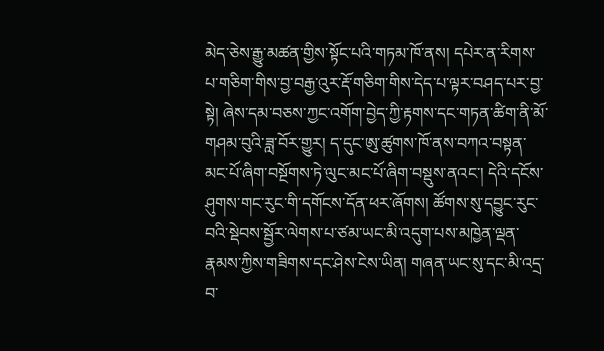མེད་ཅེས་རྒྱུ་མཚན་གྱིས་སྟོང་པའི་གཏམ་ཁོ་ནས། དཔེར་ན་རིགས་པ་གཅིག་གིས་བྱ་བརྒྱ་འུར་རྡོ་གཅིག་གིས་དེད་པ་ལྟར་བཤད་པར་བྱ་སྟེ། ཞེས་དམ་བཅས་ཀྱང་འགོག་བྱེད་ཀྱི་རྟགས་དང་གཏན་ཚིག་ནི་མོ་གཤམ་བུའི་ཟླ་བོར་གྱུར། ད་དུང་ཨུ་ཚུགས་ཁོ་ནས་བཀའ་བསྟན་མང་པོ་ཞིག་བསྔོགས་ཏེ་ལུང་མང་པོ་ཞིག་བསྡུས་ནའང་། དེའི་དངོས་ཤུགས་གང་རུང་གི་དགོངས་དོན་ཕར་ཞོགས། ཚོགས་སུ་དབྱུང་རུང་བའི་སྡེབས་སྦྱོར་ལེགས་པ་ཙམ་ཡང་མི་འདུག་པས་མཁྱེན་ལྡན་རྣམས་ཀྱིས་གཟིགས་དང་ཤེས་ངེས་ཡིན། གཞན་ཡང་སུ་དང་མི་འདྲ་བ་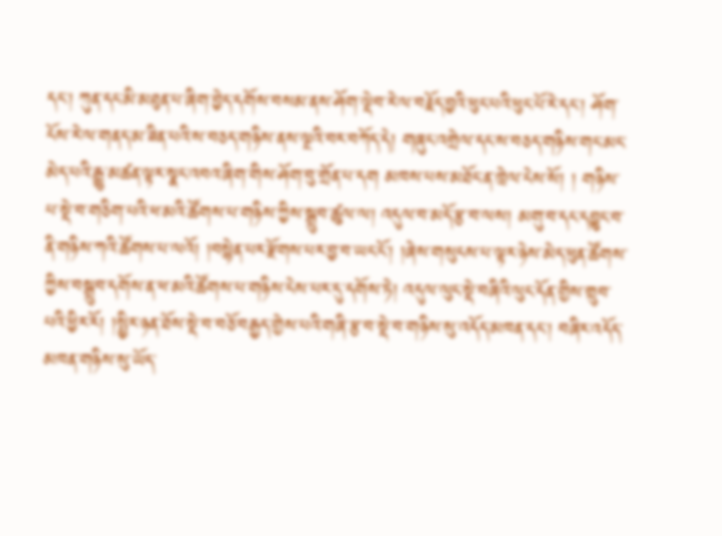དང་། ཀུན་དང་མི་མཐུན་པ་ཞིག་བྱེད་དགོས་བསམ་ནས་ཤོག་ལྡེབ་རེ་ལ་བརྗོད་བྱའི་ཕུང་པའི་ཕུང་པོ་རེ་དང་། ཤོག་ངོས་རེ་ལ་གནད་མ་ཟིན་པའི་ས་བཅད་གཉིས་ནས་ལྔའི་བར་བཀོད་དེ། གཞུང་འགྲེལ་དང་ས་བཅད་གཉིས་གང་མང་མེད་པའི་རྒྱུ་མཚན་ལྟར་སྣང་འབའ་ཞིག་གིས་ཤོག་བུ་གྲོན་པ་དག མཁས་པས་མཐོང་ན་ཁྲེལ་ངེས་སོ། ། གཉིས་པ་སྡེ་བ་གཅིག་པའི་ཕ་མའི་ཚོགས་པ་གཉིས་ཀྱིས་སྒྲུབ་ཚུལ་ལ། འདུལ་བ་མདོ་རྩ་བ་ལས། མགུ་བ་དང་དབྱུང་བ་ནི་གཉིས་ཀའི་ཚོགས་པ་ལའོ། །བསྙེན་པར་རྫོགས་པར་བྱ་བ་ཡང་ངོ་། །ཞེས་གསུངས་པ་ལྟར་ཉེས་མེད་ཕུན་ཚོགས་ཀྱིས་བསྒྲུབ་དགོས་ན་ཕ་མའི་ཚོགས་པ་གཉིས་ངེས་པར་དུ་དགོས་ཏེ། འདུལ་ལུང་སྡེ་བཞིའི་ལུང་དོན་གྱིས་གྲུབ་པའི་ཕྱིར་རོ། །སྤྱིར་ཉན་ཐོས་སྡེ་བ་བཅོ་བརྒྱད་གྱེས་པའི་གཞི་རྩ་བ་སྡེ་བ་གཉིས་སུ་འདོད་མཁན་དང་། བཞིར་འདོད་མཁན་གཉིས་སུ་ཡོད་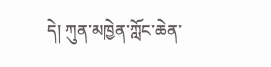དེ། ཀུན་མཁྱེན་ཀློང་ཆེན་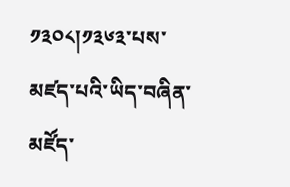༡༣༠༨།༡༣༦༣་པས་མཛད་པའི་ཡིད་བཞིན་མཛོད་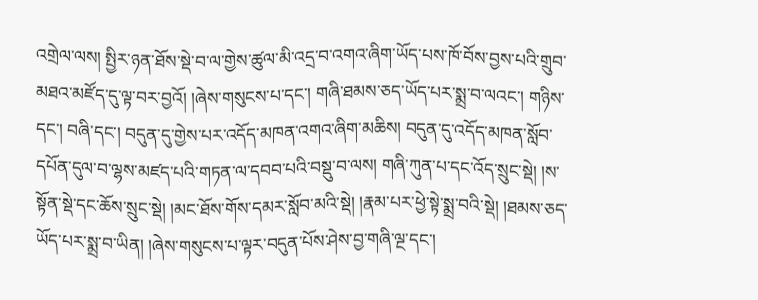འགྲེལ་ལས། སྤྱིར་ཉན་ཐོས་སྡེ་བ་ལ་གྱེས་ཚུལ་མི་འདྲ་བ་འགའ་ཞིག་ཡོད་པས་ཁོ་བོས་བྱས་པའི་གྲུབ་མཐའ་མཛོད་དུ་ལྟ་བར་བྱའོ། །ཞེས་གསུངས་པ་དང་། གཞི་ཐམས་ཅད་ཡོད་པར་སྨྲ་བ་ལའང་། གཉིས་དང་། བཞི་དང་། བདུན་དུ་གྱེས་པར་འདོད་མཁན་འགའ་ཞིག་མཆིས། བདུན་དུ་འདོད་མཁན་སློབ་དཔོན་དུལ་བ་ལྷས་མཛད་པའི་གཏན་ལ་དབབ་པའི་བསྡུ་བ་ལས། གཞི་ཀུན་པ་དང་འོད་སྲུང་སྡེ། །ས་སྟོན་སྡེ་དང་ཆོས་སྲུང་སྡེ། །མང་ཐོས་གོས་དམར་སློབ་མའི་སྡེ། །རྣམ་པར་ཕྱེ་སྟེ་སྨྲ་བའི་སྡེ། །ཐམས་ཅད་ཡོད་པར་སྨྲ་བ་ཡིན། །ཞེས་གསུངས་པ་ལྟར་བདུན་པོས་ཤེས་བྱ་གཞི་ལྔ་དང་།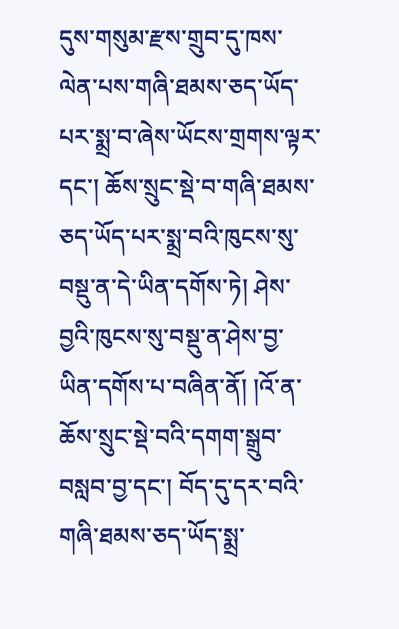དུས་གསུམ་རྫས་གྲུབ་དུ་ཁས་ལེན་པས་གཞི་ཐམས་ཅད་ཡོད་པར་སྨྲ་བ་ཞེས་ཡོངས་གྲགས་ལྟར་དང་། ཆོས་སྲུང་སྡེ་བ་གཞི་ཐམས་ཅད་ཡོད་པར་སྨྲ་བའི་ཁུངས་སུ་བསྡུ་ན་དེ་ཡིན་དགོས་ཏེ། ཤེས་བྱའི་ཁུངས་སུ་བསྡུ་ན་ཤེས་བྱ་ཡིན་དགོས་པ་བཞིན་ནོ། །འོ་ན་ཆོས་སྲུང་སྡེ་བའི་དགག་སྒྲུབ་བསླབ་བྱ་དང་། བོད་དུ་དར་བའི་གཞི་ཐམས་ཅད་ཡོད་སྨྲ་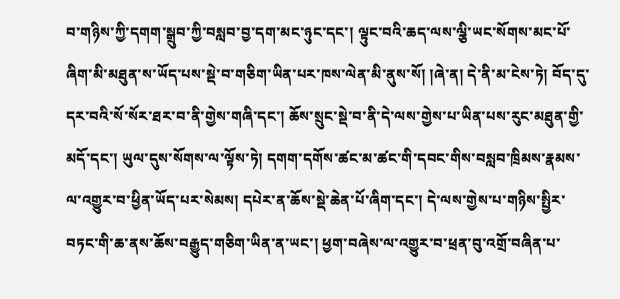བ་གཉིས་ཀྱི་དགག་སྒྲུབ་ཀྱི་བསླབ་བྱ་དག་མང་ཉུང་དང་། ལྟུང་བའི་ཆད་ལས་ལྕི་ཡང་སོགས་མང་པོ་ཞིག་མི་མཐུན་ས་ཡོད་པས་སྡེ་བ་གཅིག་ཡིན་པར་ཁས་ལེན་མི་ནུས་སོ། །ཞེ་ན། དེ་ནི་མ་ངེས་ཏེ། བོད་དུ་དར་བའི་སོ་སོར་ཐར་བ་ནི་གྱེས་གཞི་དང་། ཆོས་སྲུང་སྡེ་བ་ནི་དེ་ལས་གྱེས་པ་ཡིན་པས་རུང་མཐུན་གྱི་མདོ་དང་། ཡུལ་དུས་སོགས་ལ་ལྟོས་ཏེ། དགག་དགོས་ཚང་མ་ཚང་གི་དབང་གིས་བསླབ་ཁྲིམས་རྣམས་ལ་འགྱུར་བ་ཕྱིན་ཡོད་པར་སེམས། དཔེར་ན་ཆོས་སྡེ་ཆེན་པོ་ཞིག་དང་། དེ་ལས་གྱེས་པ་གཉིས་སྤྱིར་བཏང་གི་ཆ་ནས་ཆོས་བརྒྱུད་གཅིག་ཡིན་ན་ཡང་། ཕྱག་བཞེས་ལ་འགྱུར་བ་ཕྲན་བུ་འགྲོ་བཞིན་པ་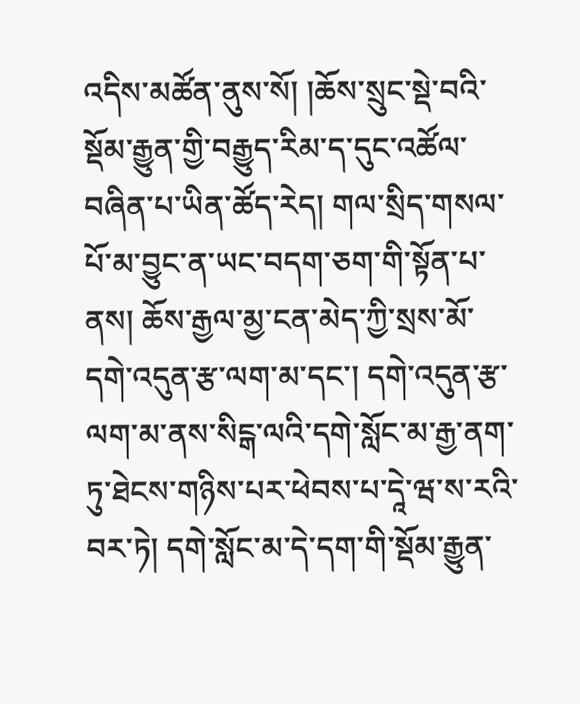འདིས་མཚོན་ནུས་སོ། །ཆོས་སྲུང་སྡེ་བའི་སྡོམ་རྒྱུན་གྱི་བརྒྱུད་རིམ་ད་དུང་འཚོལ་བཞིན་པ་ཡིན་ཚོད་རེད། གལ་སྲིད་གསལ་པོ་མ་བྱུང་ན་ཡང་བདག་ཅག་གི་སྟོན་པ་ནས། ཆོས་རྒྱལ་མྱ་ངན་མེད་ཀྱི་སྲས་མོ་དགེ་འདུན་རྩ་ལག་མ་དང་། དགེ་འདུན་རྩ་ལག་མ་ནས་སིངྒ་ལའི་དགེ་སློང་མ་རྒྱ་ནག་ཏུ་ཐེངས་གཉིས་པར་ཕེབས་པ་དཱེ་ཝ་ས་རའི་བར་ཏེ། དགེ་སློང་མ་དེ་དག་གི་སྡོམ་རྒྱུན་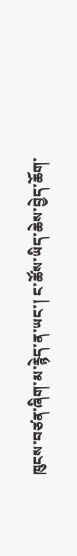ཁུངས་བཙན་ཞིག་མ་རྙེད་ན་ཡང་། ང་ཚོས་ཡིད་ཆེས་བྱེད་ཆོག་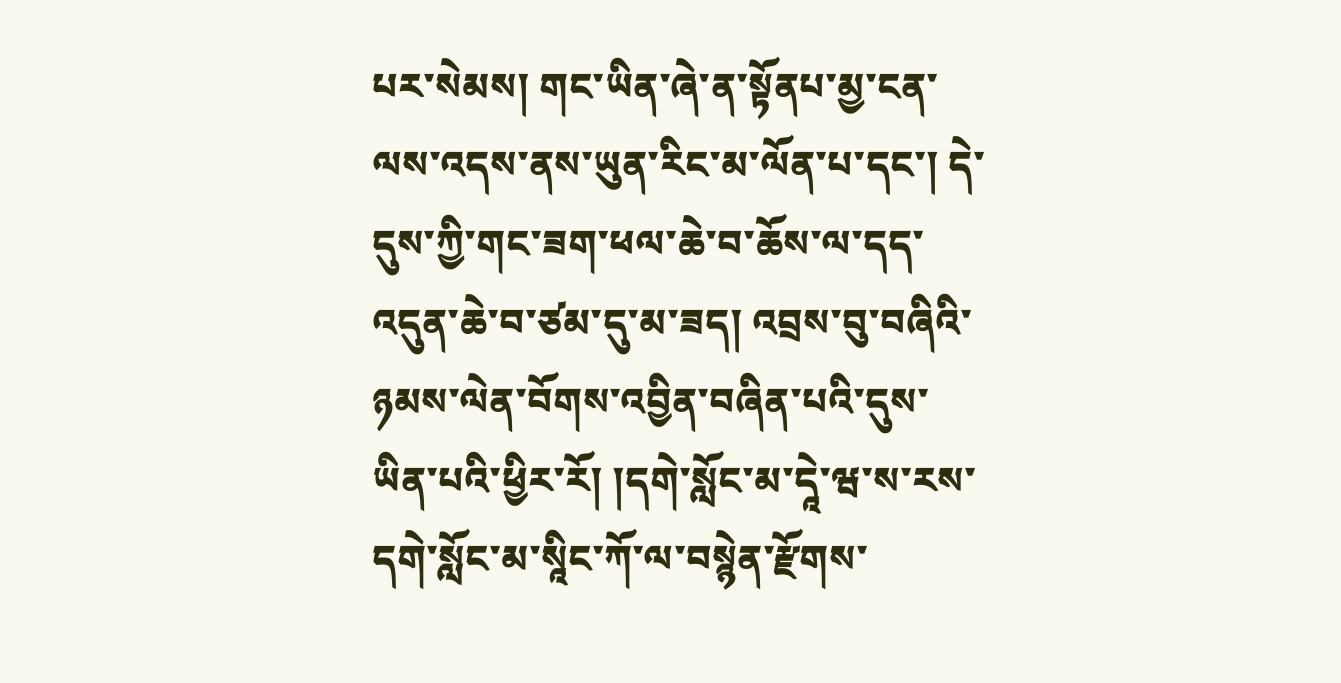པར་སེམས། གང་ཡིན་ཞེ་ན་སྟོནཔ་མྱ་ངན་ལས་འདས་ནས་ཡུན་རིང་མ་ལོན་པ་དང་། དེ་དུས་ཀྱི་གང་ཟག་ཕལ་ཆེ་བ་ཆོས་ལ་དད་འདུན་ཆེ་བ་ཙམ་དུ་མ་ཟད། འབྲས་བུ་བཞིའི་ཉམས་ལེན་བོགས་འབྱིན་བཞིན་པའི་དུས་ཡིན་པའི་ཕྱིར་རོ། །དགེ་སློང་མ་དཱེ་ཝ་ས་རས་དགེ་སློང་མ་སཱིང་ཀོ་ལ་བསྙེན་རྫོགས་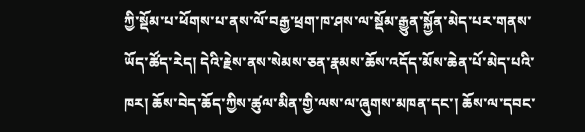ཀྱི་སྡོམ་པ་ཕོགས་པ་ནས་ལོ་བརྒྱ་ཕྲག་ཁ་ཤས་ལ་སྡོམ་རྒྱུན་སྐྱོན་མེད་པར་གནས་ཡོད་ཚོད་རེད། དེའི་རྗེས་ནས་སེམས་ཅན་རྣམས་ཆོས་འདོད་མོས་ཆེན་པོ་མེད་པའི་ཁར། ཆོས་བེད་ཆོད་ཀྱིས་ཚུལ་མིན་གྱི་ལས་ལ་ཞུགས་མཁན་དང་། ཆོས་ལ་དབང་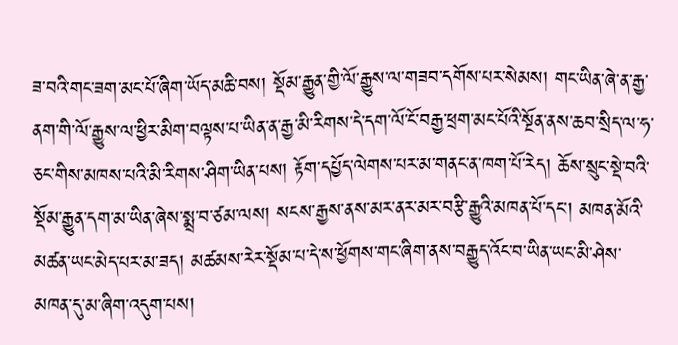ཟ་བའི་གང་ཟག་མང་པོ་ཞིག་ཡོད་མཆི་བས། སྡོམ་རྒྱུན་གྱི་ལོ་རྒྱུས་ལ་གཟབ་དགོས་པར་སེམས། གང་ཡིན་ཞེ་ན་རྒྱ་ནག་གི་ལོ་རྒྱུས་ལ་ཕྱིར་མིག་བལྟས་པ་ཡིན་ན་རྒྱ་མི་རིགས་དེ་དག་ལོ་ངོ་བརྒྱ་ཕྲག་མང་པོའི་སྔོན་ནས་ཆབ་སྲིད་ལ་ཧ་ཅང་གིས་མཁས་པའི་མི་རིགས་ཤིག་ཡིན་པས། རྟོག་དཔྱོད་ལེགས་པར་མ་གནང་ན་ཁག་པོ་རེད། ཆོས་སྲུང་སྡེ་བའི་སྡོམ་རྒྱུན་དག་མ་ཡིན་ཞེས་སྨྲ་བ་ཙམ་ལས། སངས་རྒྱས་ནས་མར་ནར་མར་བརྩི་རྒྱུའི་མཁན་པོ་དང་། མཁན་མོའི་མཚན་ཡང་མེད་པར་མ་ཟད། མཚམས་རེར་སྡོམ་པ་དེ་ས་ཕྱོགས་གང་ཞིག་ནས་བརྒྱུད་འོང་བ་ཡིན་ཡང་མི་ཤེས་མཁན་དུ་མ་ཞིག་འདུག་པས།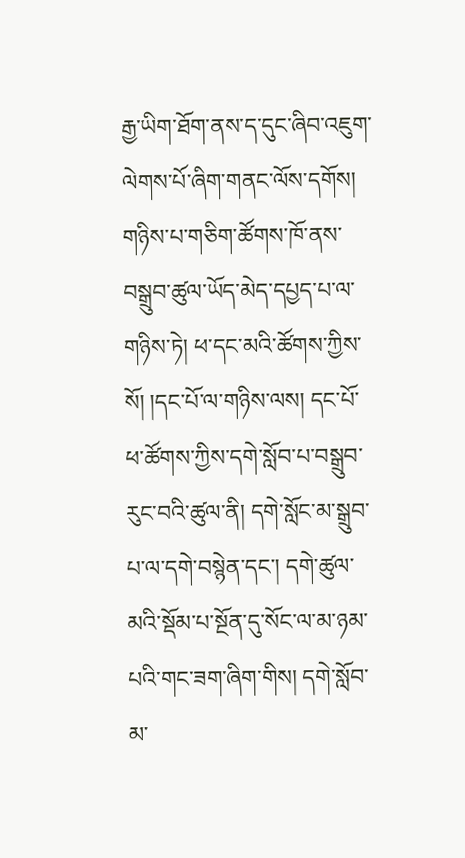རྒྱ་ཡིག་ཐོག་ནས་ད་དུང་ཞིབ་འཇུག་ལེགས་པོ་ཞིག་གནང་ལོས་དགོས། གཉིས་པ་གཅིག་ཚོགས་ཁོ་ནས་བསྒྲུབ་ཚུལ་ཡོད་མེད་དཔྱད་པ་ལ་གཉིས་ཏེ། ཕ་དང་མའི་ཚོགས་ཀྱིས་སོ། །དང་པོ་ལ་གཉིས་ལས། དང་པོ་ཕ་ཚོགས་ཀྱིས་དགེ་སློབ་པ་བསྒྲུབ་རུང་བའི་ཚུལ་ནི། དགེ་སློང་མ་སྒྲུབ་པ་ལ་དགེ་བསྙེན་དང་། དགེ་ཚུལ་མའི་སྡོམ་པ་སྔོན་དུ་སོང་ལ་མ་ཉམ་པའི་གང་ཟག་ཞིག་གིས། དགེ་སློབ་མ་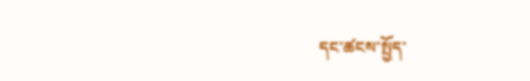དང་ཚངས་སྤྱོད་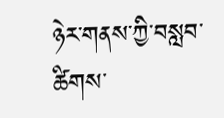ཉེར་གནས་ཀྱི་བསླབ་ཚིགས་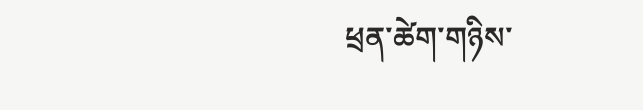ཕྲན་ཚེག་གཉིས་